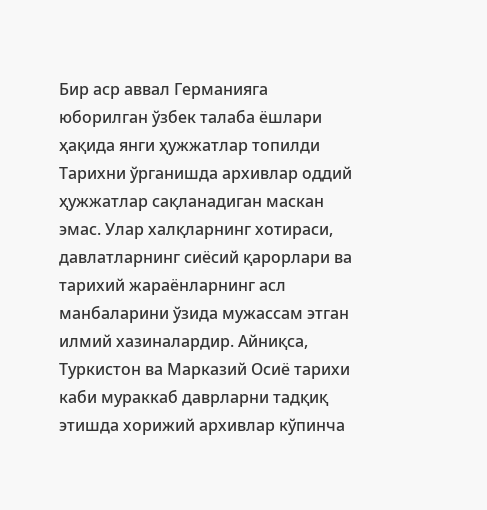Бир аср аввал Германияга юборилган ўзбек талаба ёшлари ҳақида янги ҳужжатлар топилди
Тарихни ўрганишда архивлар оддий ҳужжатлар сақланадиган маскан эмас. Улар халқларнинг хотираси, давлатларнинг сиёсий қарорлари ва тарихий жараёнларнинг асл манбаларини ўзида мужассам этган илмий хазиналардир. Айниқса, Туркистон ва Марказий Осиё тарихи каби мураккаб даврларни тадқиқ этишда хорижий архивлар кўпинча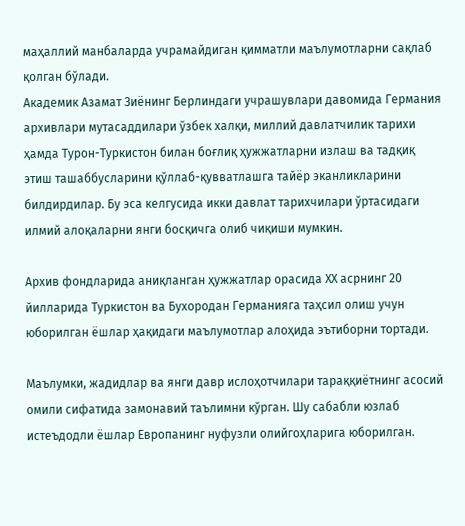маҳаллий манбаларда учрамайдиган қимматли маълумотларни сақлаб қолган бўлади.
Академик Азамат Зиёнинг Берлиндаги учрашувлари давомида Германия архивлари мутасаддилари ўзбек халқи, миллий давлатчилик тарихи ҳамда Турон-Туркистон билан боғлиқ ҳужжатларни излаш ва тадқиқ этиш ташаббусларини қўллаб-қувватлашга тайёр эканликларини билдирдилар. Бу эса келгусида икки давлат тарихчилари ўртасидаги илмий алоқаларни янги босқичга олиб чиқиши мумкин.

Архив фондларида аниқланган ҳужжатлар орасида ХХ асрнинг 20 йилларида Туркистон ва Бухородан Германияга таҳсил олиш учун юборилган ёшлар ҳақидаги маълумотлар алоҳида эътиборни тортади.

Маълумки, жадидлар ва янги давр ислоҳотчилари тараққиётнинг асосий омили сифатида замонавий таълимни кўрган. Шу сабабли юзлаб истеъдодли ёшлар Европанинг нуфузли олийгоҳларига юборилган.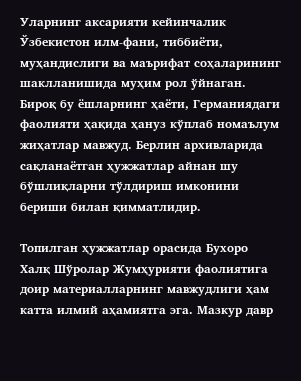Уларнинг аксарияти кейинчалик Ўзбекистон илм-фани, тиббиёти, муҳандислиги ва маърифат соҳаларининг шаклланишида муҳим рол ўйнаган. Бироқ бу ёшларнинг ҳаёти, Германиядаги фаолияти ҳақида ҳануз кўплаб номаълум жиҳатлар мавжуд. Берлин архивларида сақланаётган ҳужжатлар айнан шу бўшлиқларни тўлдириш имконини бериши билан қимматлидир.

Топилган ҳужжатлар орасида Бухоро Халқ Шўролар Жумҳурияти фаолиятига доир материалларнинг мавжудлиги ҳам катта илмий аҳамиятга эга. Мазкур давр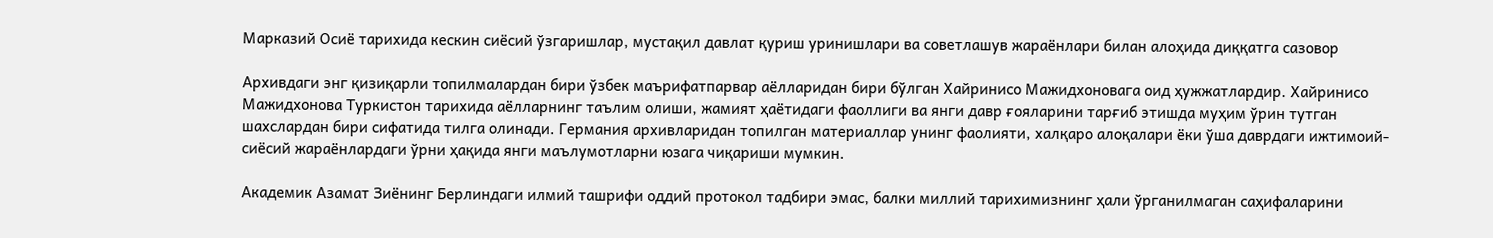Марказий Осиё тарихида кескин сиёсий ўзгаришлар, мустақил давлат қуриш уринишлари ва советлашув жараёнлари билан алоҳида диққатга сазовор

Архивдаги энг қизиқарли топилмалардан бири ўзбек маърифатпарвар аёлларидан бири бўлган Хайринисо Мажидхоновага оид ҳужжатлардир. Хайринисо Мажидхонова Туркистон тарихида аёлларнинг таълим олиши, жамият ҳаётидаги фаоллиги ва янги давр ғояларини тарғиб этишда муҳим ўрин тутган шахслардан бири сифатида тилга олинади. Германия архивларидан топилган материаллар унинг фаолияти, халқаро алоқалари ёки ўша даврдаги ижтимоий-сиёсий жараёнлардаги ўрни ҳақида янги маълумотларни юзага чиқариши мумкин.

Академик Азамат Зиёнинг Берлиндаги илмий ташрифи оддий протокол тадбири эмас, балки миллий тарихимизнинг ҳали ўрганилмаган саҳифаларини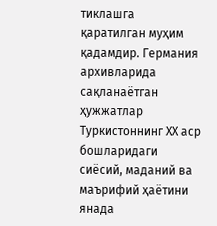тиклашга қаратилган муҳим қадамдир. Германия архивларида сақланаётган ҳужжатлар Туркистоннинг ХХ аср бошларидаги сиёсий, маданий ва маърифий ҳаётини янада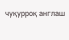чуқурроқ англаш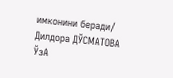имконини беради/
Дилдора ДЎСМАТОВА
ЎзА